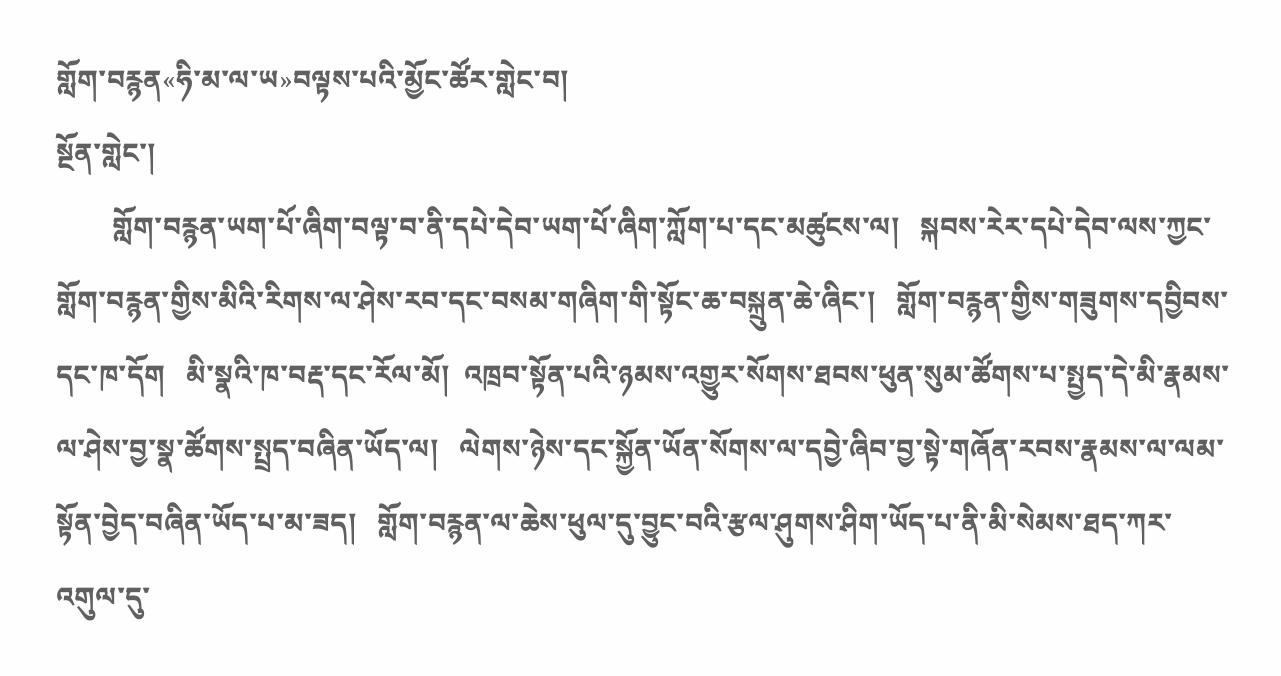གློག་བརྙན«ཧི་མ་ལ་ཡ»བལྟས་པའི་མྱོང་ཚོར་གླེང་བ།
སྔོན་གླེང་།
        གློག་བརྙན་ཡག་པོ་ཞིག་བལྟ་བ་ནི་དཔེ་དེབ་ཡག་པོ་ཞིག་ཀློག་པ་དང་མཚུངས་ལ།   སྐབས་རེར་དཔེ་དེབ་ལས་ཀྱང་གློག་བརྙན་གྱིས་མིའི་རིགས་ལ་ཤེས་རབ་དང་བསམ་གཞིག་གི་སྟོང་ཆ་བསྐྲུན་ཆེ་ཞིང་།   གློག་བརྙན་གྱིས་གཟུགས་དབྱིབས་དང་ཁ་དོག   མི་སྣའི་ཁ་བརྡ་དང་རོལ་མོ།  འཁྲབ་སྟོན་པའི་ཉམས་འགྱུར་སོགས་ཐབས་ཕུན་སུམ་ཚོགས་པ་སྤྱད་དེ་མི་རྣམས་ལ་ཤེས་བྱ་སྣ་ཚོགས་སྤྲད་བཞིན་ཡོད་ལ།   ལེགས་ཉེས་དང་སྐྱོན་ཡོན་སོགས་ལ་དབྱེ་ཞིབ་བྱ་སྟེ་གཞོན་རབས་རྣམས་ལ་ལམ་སྟོན་བྱེད་བཞིན་ཡོད་པ་མ་ཟད།   གློག་བརྙན་ལ་ཆེས་ཕུལ་དུ་བྱུང་བའི་རྩལ་ཤུགས་ཤིག་ཡོད་པ་ནི་མི་སེམས་ཐད་ཀར་འགུལ་དུ་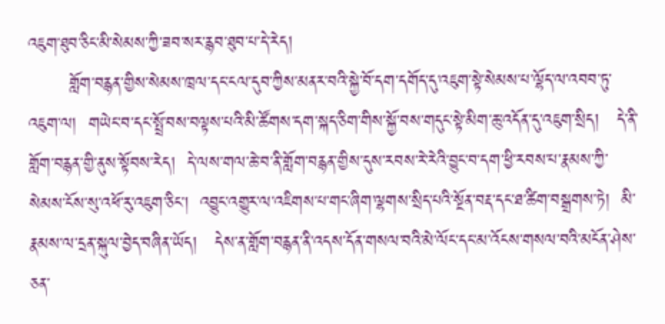འཇུག་ཐུབ་ཅིང་མི་སེམས་ཀྱི་ཟབ་སར་རྙབ་ཐུབ་པ་དེ་རེད།
       གློག་བརྙན་གྱིས་སེམས་ཁྲལ་དང་ངལ་དུབ་ཀྱིས་མནར་བའི་སྐྱེ་བོ་དག་དགོད་དུ་འཇུག་སྟེ་སེམས་པ་ལྷོད་ལ་འབབ་ཏུ་འཇུག་ལ།  གཡེང་བ་དང་སྤྲོ་བས་བལྟས་པའི་མི་ཚོགས་དག་སྐད་ཅིག་གིས་སྐྱོ་བས་གདུང་སྟེ་མིག་ཆུ་འདོན་དུ་འཇུག་སྲིད།   དེ་ནི་གློག་བརྙན་གྱི་ནུས་སྟོབས་རེད།  དེ་ལས་གལ་ཆེ་བ་ནི་གློག་བརྙན་གྱིས་དུས་རབས་རེ་རེའི་བྱུང་བ་དག་ཕྱི་རབས་པ་རྣམས་ཀྱི་སེམས་ངོས་སུ་འཕོ་རུ་འཇུག་ཅིང་།  འབྱུང་འགྱུར་ལ་འཇིགས་པ་གང་ཞིག་ལྷགས་སྲིད་པའི་སྔོན་བརྡ་དང་ཐ་ཚིག་བསྒྲགས་ཏེ།  མི་རྣམས་ལ་དྲན་སྐུལ་བྱེད་བཞིན་ཡོད།   དེས་ན་གློག་བརྙན་ནི་འདས་དོན་གསལ་བའི་མེ་ལོང་དང་མ་འོངས་གསལ་བའི་མངོན་ཤེས་ཅན་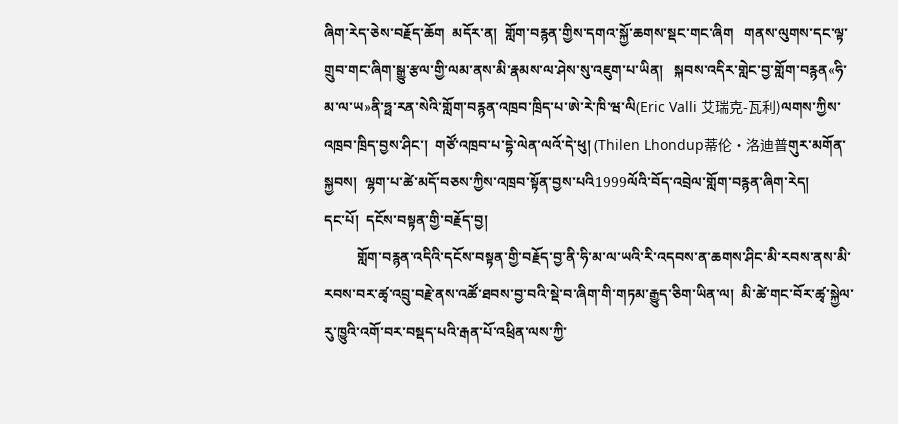ཞིག་རེད་ཅེས་བརྗོད་ཆོག  མདོར་ན།  གློག་བརྙན་གྱིས་དགའ་སྐྱོ་ཆགས་སྡང་གང་ཞིག   གནས་ལུགས་དང་ལྟ་གྲུབ་གང་ཞིག་སྒྱུ་རྩལ་གྱི་ལམ་ནས་མི་རྣམས་ལ་ཤེས་སུ་འཇུག་པ་ཡིན།   སྐབས་འདིར་གླེང་བྱ་གློག་བརྙན«ཧི་མ་ལ་ཡ»ནི་ཧྥ་རན་སེའི་གློག་བརྙན་འཁྲབ་ཁྲིད་པ་ཨེ་རེ་ཁི་ཝ་ལི(Eric Valli 艾瑞克-瓦利)ལགས་ཀྱིས་འཁྲབ་ཁྲིད་བྱས་ཤིང་།  གཙོ་འཁྲབ་པ་དྷེ་ལེན་ལའོ་དེ་ཕུ། (Thilen Lhondup蒂伦·洛迪普གུར་མགོན་སྐྱབས།  ལྷག་པ་ཚེ་མདོ་བཅས་ཀྱིས་འཁྲབ་སྟོན་བྱས་པའི1999ལོའི་བོད་འབྲེལ་གློག་བརྙན་ཞིག་རེད།
དང་པོ།  དངོས་བསྟན་གྱི་བརྗོད་བྱ།
         གློག་བརྙན་འདིའི་དངོས་བསྟན་གྱི་བརྗོད་བྱ་ནི་ཧི་མ་ལ་ཡའི་རི་འདབས་ན་ཆགས་ཤིང་མི་རབས་ནས་མི་རབས་བར་ཚྭ་འབྲུ་བརྗེ་ནས་འཚོ་ཐབས་བྱ་བའི་སྡེ་བ་ཞིག་གི་གཏམ་རྒྱུད་ཅིག་ཡིན་ལ།  མི་ཚེ་གང་བོར་ཚྭ་སྐྱེལ་རུ་ཁྱུའི་འགོ་བར་བསྡད་པའི་རྒན་པོ་འཕྲིན་ལས་ཀྱི་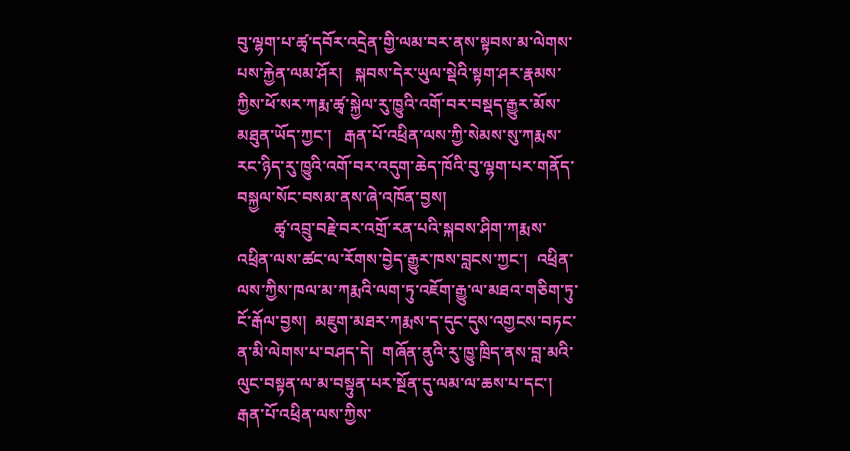བུ་ལྷག་པ་ཚྭ་དབོར་འདྲེན་གྱི་ལམ་བར་ནས་སྟབས་མ་ལེགས་པས་རྐྱེན་ལམ་ཤོར།   སྐབས་དེར་ཡུལ་སྡེའི་སྟག་ཤར་རྣམས་ཀྱིས་ཕོ་སར་ཀརྨ་ཚྭ་སྐྱེལ་རུ་ཁྱུའི་འགོ་བར་བསྡད་རྒྱུར་མོས་མཐུན་ཡོད་ཀྱང་།   རྒན་པོ་འཕྲིན་ལས་ཀྱི་སེམས་སུ་ཀརྨས་རང་ཉིད་རུ་ཁྱུའི་འགོ་བར་འདུག་ཆེད་ཁོའི་བུ་ལྷག་པར་གནོད་བསྐྱལ་སོང་བསམ་ནས་ཞེ་འཁོན་བྱས།
         ཚྭ་འབྲུ་བརྗེ་བར་འགྲོ་རན་པའི་སྐབས་ཤིག་ཀརྨས་འཕྲིན་ལས་ཚང་ལ་རོགས་བྱེད་རྒྱུར་ཁས་བླངས་ཀྱང་།  འཕྲིན་ལས་ཀྱིས་ཁལ་མ་ཀརྨའི་ལག་ཏུ་འཇོག་རྒྱུ་ལ་མཐའ་གཅིག་ཏུ་ངོ་རྒོལ་བྱས།  མཇུག་མཐར་ཀརྨས་ད་དུང་དུས་འགྱངས་བཏང་ན་མི་ལེགས་པ་བཤད་དེ།  གཞོན་ནུའི་རུ་ཁྱུ་ཁྲིད་ནས་བླ་མའི་ལུང་བསྟན་ལ་མ་བསྟུན་པར་སྔོན་དུ་ལམ་ལ་ཆས་པ་དང་།    རྒན་པོ་འཕྲིན་ལས་ཀྱིས་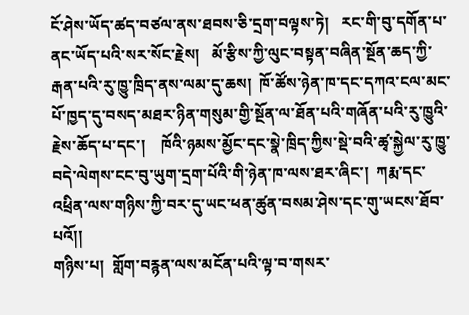ངོ་ཤེས་ཡོད་ཚད་བཙལ་ནས་ཐབས་ཅི་དྲག་བལྟས་ཏེ།   རང་གི་བུ་དགོན་པ་ནང་ཡོད་པའི་སར་སོང་རྗེས།   མོ་རྩིས་ཀྱི་ལུང་བསྟན་བཞིན་སྔོན་ཆད་ཀྱི་རྒན་པའི་རུ་ཁྱུ་ཁྲིད་ནས་ལམ་དུ་ཆས།  ཁོ་ཚོས་ཉེན་ཁ་དང་དཀའ་ངལ་མང་པོ་ཁྱད་དུ་བསད་མཐར་ཉིན་གསུམ་གྱི་སྔོན་ལ་ཐོན་པའི་གཞོན་པའི་རུ་ཁྱུའི་རྗེས་ཆོད་པ་དང་།    ཁོའི་ཉམས་མྱོང་དང་སྣེ་ཁྲིད་ཀྱིས་སྡེ་བའི་ཚྭ་སྐྱེལ་རུ་ཁྱུ་བདེ་ལེགས་ངང་བུ་ཡུག་དྲག་པོའི་གི་ཉེན་ཁ་ལས་ཐར་ཞིང་།  ཀརྨ་དང་འཕྲིན་ལས་གཉིས་ཀྱི་བར་དུ་ཡང་ཕན་ཚུན་བསམ་ཤེས་དང་གུ་ཡངས་ཐོབ་པའོ།།
གཉིས་པ།  གློག་བརྙན་ལས་མངོན་པའི་ལྟ་བ་གསར་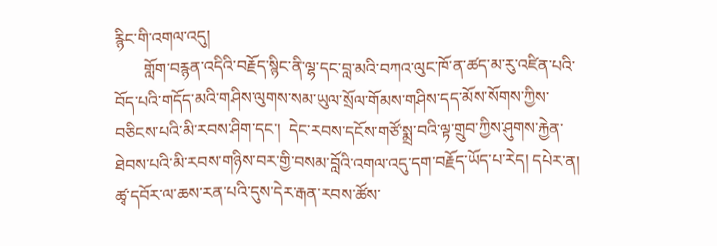རྙིང་གི་འགལ་འདུ།
       གློག་བརྙན་འདིའི་བརྗོད་སྙིང་ནི་ལྷ་དང་བླ་མའི་བཀའ་ལུང་ཁོ་ན་ཚད་མ་རུ་འཛིན་པའི་བོད་པའི་གདོད་མའི་གཤིས་ལུགས་སམ་ཡུལ་སྲོལ་གོམས་གཤིས་དད་མོས་སོགས་ཀྱིས་བཅིངས་པའི་མི་རབས་ཤིག་དང་།  དེང་རབས་དངོས་གཙོ་སྨྲ་བའི་ལྟ་གྲུབ་ཀྱིས་ཤུགས་རྐྱེན་ཐེབས་པའི་མི་རབས་གཉིས་བར་གྱི་བསམ་བློའི་འགལ་འདུ་དག་བརྗོད་ཡོད་པ་རེད། དཔེར་ན།  ཚྭ་དབོར་ལ་ཆས་རན་པའི་དུས་དེར་རྒན་རབས་ཚོས་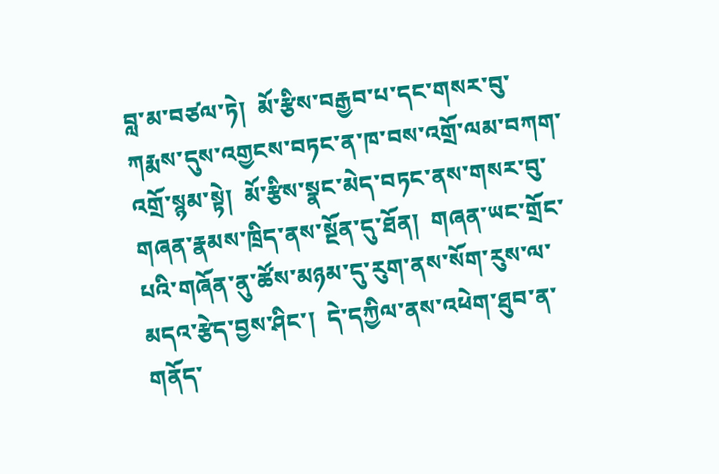བླ་མ་བཙལ་ཏེ།  མོ་རྩིས་བརྒྱབ་པ་དང་གསར་བུ་ཀརྨས་དུས་འགྱངས་བཏང་ན་ཁ་བས་འགྲོ་ལམ་བཀག་འགྲོ་སྙམ་སྟེ།  མོ་རྩིས་སྣང་མེད་བཏང་ནས་གསར་བུ་གཞན་རྣམས་ཁྲིད་ནས་སྔོན་དུ་ཐོན།  གཞན་ཡང་གྲོང་པའི་གཞོན་ནུ་ཚོས་མཉམ་དུ་རུག་ནས་སོག་རུས་ལ་མདའ་རྩེད་བྱས་ཤིང་།  དེ་དཀྱིལ་ནས་འཕེག་ཐུབ་ན་གནོད་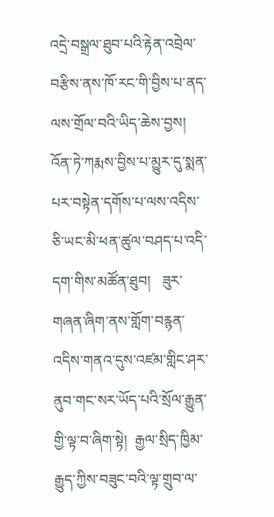འདྲེ་བསྒྲལ་ཐུབ་པའི་རྟེན་འབྲེལ་བརྩིས་ནས་ཁོ་རང་གི་བྱིས་པ་ནད་ལས་གྲོལ་བའི་ཡིད་ཆེས་བྱས།   འོན་ཏེ་ཀརྨས་བྱིས་པ་མྱུར་དུ་སྨན་པར་བསྟེན་དགོས་པ་ལས་འདིས་ཅི་ཡང་མི་ཕན་ཚུལ་བཤད་པ་འདི་དག་གིས་མཚོན་ཐུབ།   ཟུར་གཞན་ཞིག་ནས་གློག་བརྙན་འདིས་གནའ་དུས་འཛམ་གླིང་ཤར་ནུབ་གང་སར་ཡོད་པའི་སྲོལ་རྒྱུན་གྱི་ལྟ་བ་ཞིག་སྟེ།  རྒྱལ་སྲིད་ཁྱིམ་རྒྱུད་ཀྱིས་བཟུང་བའི་ལྟ་གྲུབ་ལ་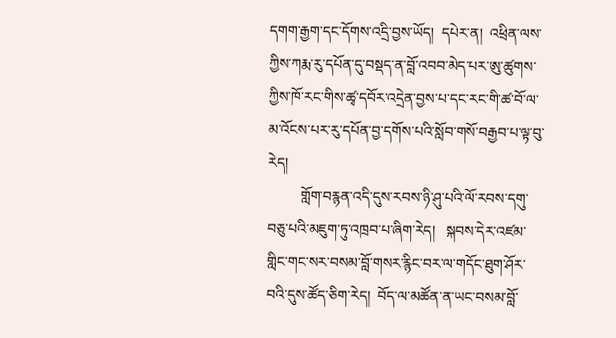དགག་རྒྱག་དང་དོགས་འདྲི་བྱས་ཡོད།  དཔེར་ན།  འཕྲིན་ལས་ཀྱིས་ཀརྨ་རུ་དཔོན་དུ་བསྡད་ན་བློ་འབབ་མེད་པར་ཨུ་ཚུགས་ཀྱིས་ཁོ་རང་གིས་ཚྭ་དབོར་འདྲེན་བྱས་པ་དང་རང་གི་ཚ་བོ་ལ་མ་འོངས་པར་རུ་དཔོན་བྱ་དགོས་པའི་སློབ་གསོ་བརྒྱབ་པ་ལྟ་བུ་རེད།
         གློག་བརྙན་འདི་དུས་རབས་ཉི་ཤུ་པའི་ལོ་རབས་དགུ་བཅུ་པའི་མཇུག་ཏུ་འཁྲབ་པ་ཞིག་རེད།   སྐབས་དེར་འཛམ་གླིང་གང་སར་བསམ་བློ་གསར་རྙིང་བར་ལ་གདོང་ཐུག་ཤོར་བའི་དུས་ཚོད་ཅིག་རེད།  བོད་ལ་མཚོན་ན་ཡང་བསམ་བློ་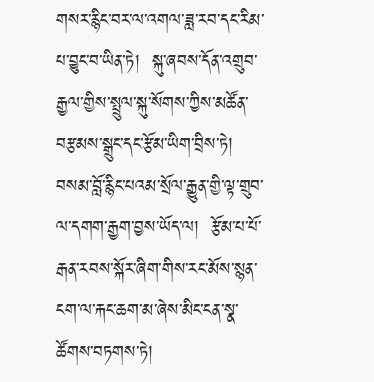གསར་རྙིང་བར་ལ་འགལ་ཟླ་རབ་དང་རིམ་པ་བྱུང་བ་ཡིན་ཏེ།  སྐུ་ཞབས་དོན་འགྲུབ་རྒྱལ་གྱིས་སྤྲུལ་སྐུ་སོགས་ཀྱིས་མཚོན་བརྩམས་སྒྲུང་དང་རྩོམ་ཡིག་བྲིས་ཏེ།   བསམ་བློ་རྙིང་པའམ་སྲོལ་རྒྱུན་གྱི་ལྟ་གྲུབ་ལ་དགག་རྒྱག་བྱས་ཡོད་ལ།  རྩོམ་པ་པོ་རྒན་རབས་སྐོར་ཞིག་གིས་རང་མོས་སྙན་ངག་ལ་རྐང་ཆག་མ་ཞེས་མིང་ངན་སྣ་ཚོགས་བཏགས་ཏེ།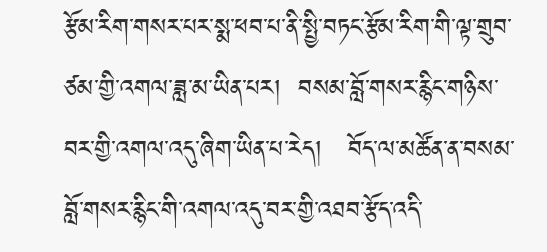རྩོམ་རིག་གསར་པར་སྨ་ཕབ་པ་ནི་སྤྱི་བཏང་རྩོམ་རིག་གི་ལྟ་གྲུབ་ཙམ་གྱི་འགལ་ཟླ་མ་ཡིན་པར།  བསམ་བློ་གསར་རྙིང་གཉིས་བར་གྱི་འགལ་འདུ་ཞིག་ཡིན་པ་རེད།   བོད་ལ་མཚོན་ན་བསམ་བློ་གསར་རྙིང་གི་འགལ་འདུ་བར་གྱི་འཐབ་རྩོད་འདི་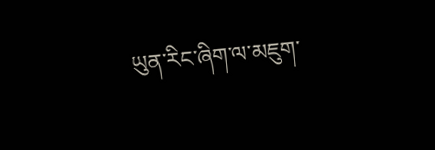ཡུན་རིང་ཞིག་ལ་མཇུག་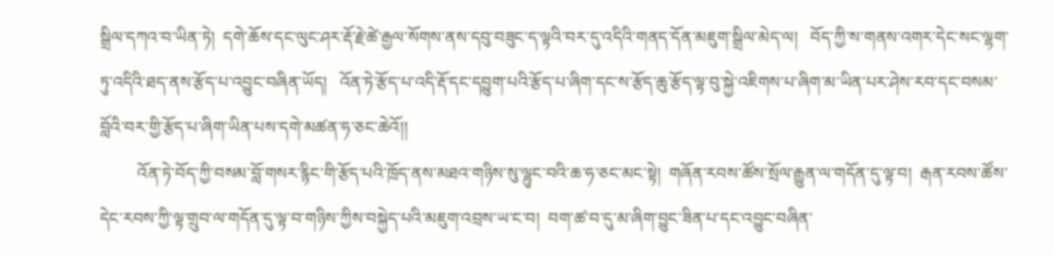སྒྲིལ་དཀའ་བ་ཡིན་ཏེ།  དགེ་ཆོས་དང་ལུང་ཤར་རྡོ་རྗེ་ཚེ་རྒྱལ་སོགས་ནས་དབུ་བཟུང་ད་ལྟའི་བར་དུ་འདིའི་གནད་དོན་མཇུག་སྒྲིལ་མེད་ལ།   བོད་ཀྱི་ས་གནས་འགར་དེང་སང་ལྷག་ཏུ་འདིའི་ཐད་ནས་རྩོད་པ་འབྱུང་བཞིན་ཡོད།   འོན་ཏེ་རྩོད་པ་འདི་རྡོ་དང་དབྱུག་པའི་རྩོད་པ་ཞིག་དང་ས་རྩོད་ཆུ་རྩོད་ལྟ་བུ་སྐྱེ་འཇིགས་པ་ཞིག་མ་ཡིན་པར་ཤེས་རབ་དང་བསམ་བློའི་བར་གྱི་རྩོད་པ་ཞིག་ཡིན་པས་དགེ་མཚན་ཧ་ཅང་ཆེའོ།།
         འོན་ཏེ་བོད་ཀྱི་བསམ་བློ་གསར་རྙིང་གི་རྩོད་པའི་ཁྲོད་ནས་མཐའ་གཉིས་སུ་ལྷུང་བའི་ཆ་ཧ་ཅང་མང་སྟེ།  གཞོན་རབས་ཚོས་སྲོལ་རྒྱུན་ལ་གདོན་དུ་ལྟ་བ།  རྒན་རབས་ཚོས་དེང་རབས་ཀྱི་ལྟ་གྲུབ་ལ་གདོན་དུ་ལྟ་བ་གཉིས་ཀྱིས་བསྐྱེད་པའི་མཇུག་འབྲས་ཡ་ང་བ།  བག་ཚ་བ་དུ་མ་ཞིག་བྱུང་ཟིན་པ་དང་འབྱུང་བཞིན་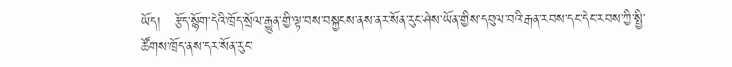ཡོད།   རྩོད་སྙོག་དེའི་ཁྲོད་སྲོལ་རྒྱུན་གྱི་ལྟ་བས་བསྐྱངས་ནས་ནར་སོན་རུང་ཤེས་ཡོན་གྱིས་དབུལ་བའི་རྒན་རབས་དང་དེང་རབས་ཀྱི་སྤྱི་ཚོགས་ཁྲོད་ནས་དར་སོན་རུང་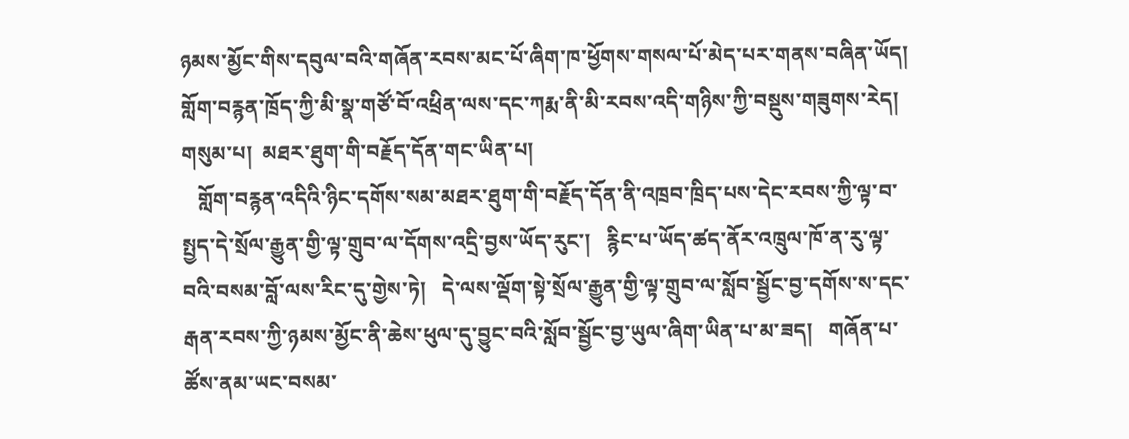ཉམས་མྱོང་གིས་དབུལ་བའི་གཞོན་རབས་མང་པོ་ཞིག་ཁ་ཕྱོགས་གསལ་པོ་མེད་པར་གནས་བཞིན་ཡོད།  གློག་བརྙན་ཁྲོད་ཀྱི་མི་སྣ་གཙོ་བོ་འཕྲིན་ལས་དང་ཀརྨ་ནི་མི་རབས་འདི་གཉིས་ཀྱི་བསྡུས་གཟུགས་རེད།
གསུམ་པ།  མཐར་ཐུག་གི་བརྗོད་དོན་གང་ཡིན་པ།
   གློག་བརྙན་འདིའི་ཉིང་དགོས་སམ་མཐར་ཐུག་གི་བརྗོད་དོན་ནི་འཁྲབ་ཁྲིད་པས་དེང་རབས་ཀྱི་ལྟ་བ་སྤྱད་དེ་སྲོལ་རྒྱུན་གྱི་ལྟ་གྲུབ་ལ་དོགས་འདྲི་བྱས་ཡོད་རུང་།   རྙིང་པ་ཡོད་ཚད་ནོར་འཁྲུལ་ཁོ་ན་རུ་ལྟ་བའི་བསམ་བློ་ལས་རིང་དུ་གྱེས་ཏེ།   དེ་ལས་ལྡོག་སྟེ་སྲོལ་རྒྱུན་གྱི་ལྟ་གྲུབ་ལ་སློབ་སྦྱོང་བྱ་དགོས་ས་དང་རྒན་རབས་ཀྱི་ཉམས་མྱོང་ནི་ཆེས་ཕུལ་དུ་བྱུང་བའི་སློབ་སྦྱོང་བྱ་ཡུལ་ཞིག་ཡིན་པ་མ་ཟད།   གཞོན་པ་ཚོས་ནམ་ཡང་བསམ་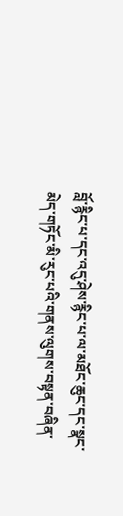བློ་རྙིང་པ་དང་འདུ་ཤེས་རྙིང་པ་ལ་མཐོང་ཆུང་དང་སྣང་མེད་གཏོང་མི་རུང་པའི་གནས་ལུགས་བསྟན་བཞིན་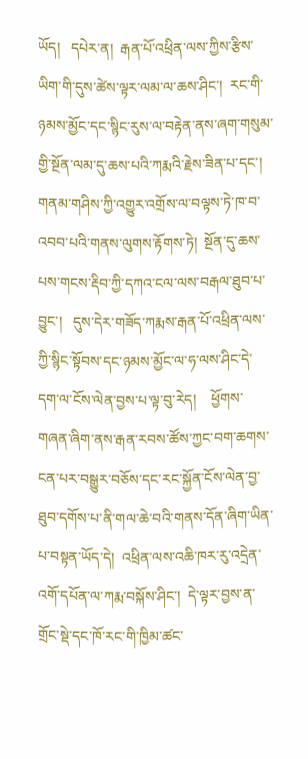ཡོད།   དཔེར་ན།  རྒན་པོ་འཕྲིན་ལས་ཀྱིས་རྩིས་ཡིག་གི་དུས་ཚེས་ལྟར་ལམ་ལ་ཆས་ཤིང་།  རང་གི་ཉམས་མྱོང་དང་སྙིང་རུས་ལ་བརྟེན་ནས་ཞག་གསུམ་གྱི་སྔོན་ལམ་དུ་ཆས་པའི་ཀརྨའི་རྗེས་ཟིན་པ་དང་།  གནམ་གཤིས་ཀྱི་འགྱུར་འགྲོས་ལ་བལྟས་ཏེ་ཁ་བ་འབབ་པའི་གནས་ལུགས་རྟོགས་ཏེ།  སྔོན་དུ་ཆས་པས་གངས་རྡིབ་ཀྱི་དཀའ་ངལ་ལས་བརྒལ་ཐུབ་པ་བྱུང་།   དུས་དེར་གཟོད་ཀརྨས་རྒན་པོ་འཕྲིན་ལས་ཀྱི་སྙིང་སྟོབས་དང་ཉམས་མྱོང་ལ་ཧ་ལས་ཤིང་དེ་དག་ལ་ངོས་ལེན་བྱས་པ་ལྟ་བུ་རེད།    ཕྱོགས་གཞན་ཞིག་ནས་རྒན་རབས་ཚོས་ཀྱང་བག་ཆགས་ངན་པར་བསྒྱུར་བཅོས་དང་རང་སྐྱོན་ངོས་ལེན་བྱ་ཐུབ་དགོས་པ་ནི་གལ་ཆེ་བའི་གནས་དོན་ཞིག་ཡིན་པ་བསྟན་ཡོད་དེ།  འཕྲིན་ལས་འཆི་ཁར་རུ་འདྲེན་འགོ་དཔོན་ལ་ཀརྨ་བསྐོས་ཤིང་།  དེ་ལྟར་བྱས་ན་གྲོང་སྡེ་དང་ཁོ་རང་གི་ཁྱིམ་ཚང་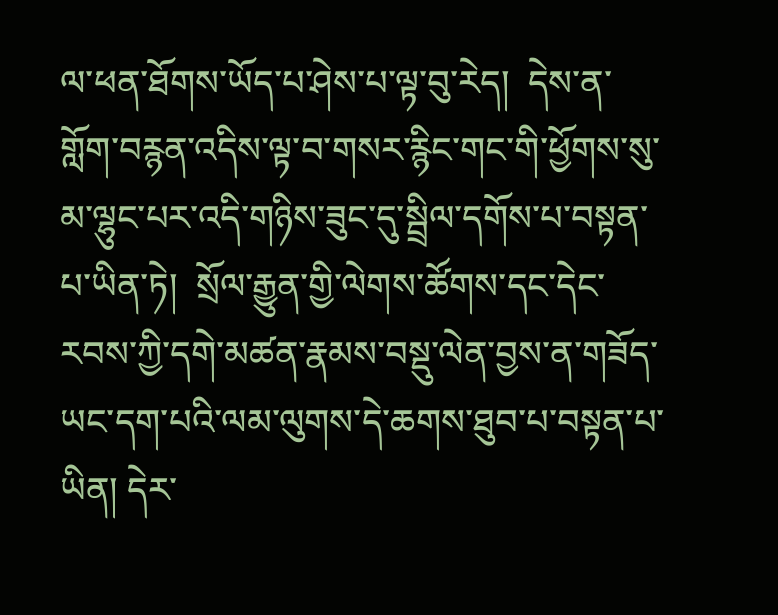ལ་ཕན་ཐོགས་ཡོད་པ་ཤེས་པ་ལྟ་བུ་རེད།  དེས་ན་གློག་བརྙན་འདིས་ལྟ་བ་གསར་རྙིང་གང་གི་ཕྱོགས་སུ་མ་ལྷུང་པར་འདི་གཉིས་ཟུང་དུ་སྦྲིལ་དགོས་པ་བསྟན་པ་ཡིན་ཏེ།  སྲོལ་རྒྱུན་གྱི་ལེགས་ཚོགས་དང་དེང་རབས་ཀྱི་དགེ་མཚན་རྣམས་བསྡུ་ལེན་བྱས་ན་གཟོད་ཡང་དག་པའི་ལམ་ལུགས་དེ་ཆགས་ཐུབ་པ་བསྟན་པ་ཡིན། དེར་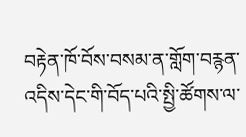བརྟེན་ཁོ་བོས་བསམ་ན་གློག་བརྙན་འདིས་དེང་གི་བོད་པའི་སྤྱི་ཚོགས་ལ་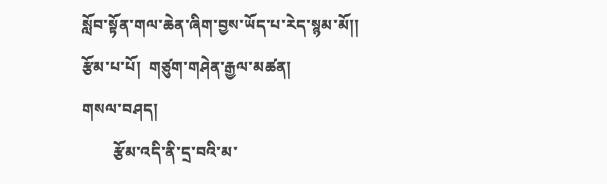སློབ་སྟོན་གལ་ཆེན་ཞིག་བྱས་ཡོད་པ་རེད་སྙམ་མོ།།
རྩོམ་པ་པོ།  གཙུག་གཤེན་རྒྱལ་མཚན།
གསལ་བཤད།
        རྩོམ་འདི་ནི་དྲ་བའི་མ་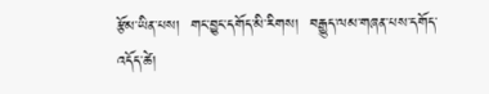རྩོམ་ཡིན་པས།  གང་བྱུང་དགོད་མི་རིགས།  བརྒྱུད་ལམ་གཞན་པས་དགོད་འདོད་ཚེ།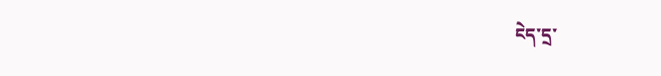ངེད་དྲ་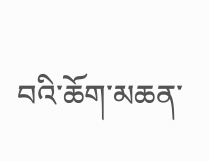བའི་ཆོག་མཆན་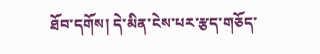ཐོབ་དགོས། དེ་མིན་ངེས་པར་རྩད་གཅོད་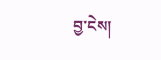བྱ་ངེས།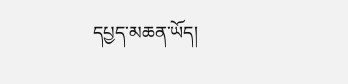དཔྱད་མཆན་ཡོད།